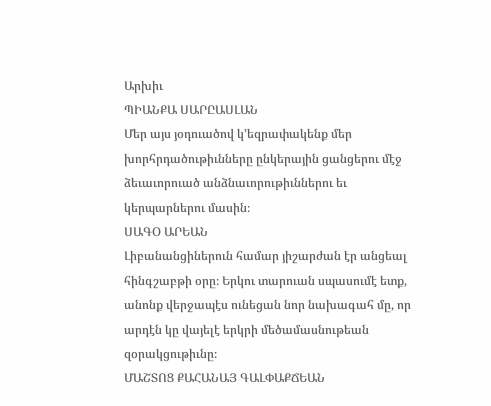Արխիւ
ՊԻԱՆՔԱ ՍԱՐԸԱՍԼԱՆ
Մեր այս յօդուածով կ՚եզրափակենք մեր խորհրդածութիւնները ընկերային ցանցերու մէջ ձեւաւորուած անձնաւորութիւններու եւ կերպարներու մասին։
ՍԱԳՕ ԱՐԵԱՆ
Լիբանանցիներուն համար յիշարժան էր անցեալ հինգշաբթի օրը։ Երկու տարուան սպասումէ ետք, անոնք վերջապէս ունեցան նոր նախագահ մը, որ արդէն կը վայելէ երկրի մեծամասնութեան զօրակցութիւնը։
ՄԱՇՏՈՑ ՔԱՀԱՆԱՅ ԳԱԼՓԱՔՃԵԱՆ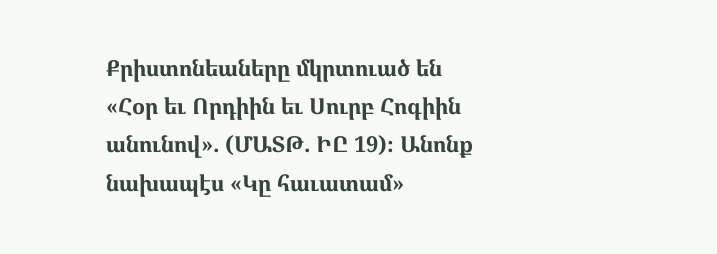Քրիստոնեաները մկրտուած են «Հօր եւ Որդիին եւ Սուրբ Հոգիին անունով». (ՄԱՏԹ. ԻԸ 19)։ Անոնք նախապէս «Կը հաւատամ»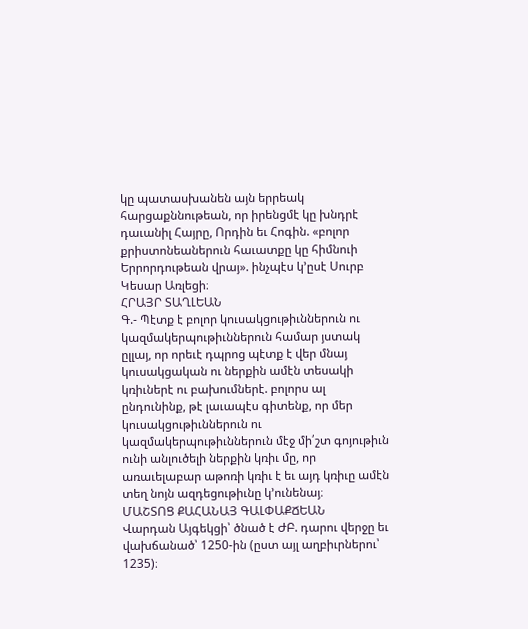կը պատասխանեն այն երրեակ հարցաքննութեան, որ իրենցմէ կը խնդրէ դաւանիլ Հայրը, Որդին եւ Հոգին. «բոլոր քրիստոնեաներուն հաւատքը կը հիմնուի Երրորդութեան վրայ». ինչպէս կ՚ըսէ Սուրբ Կեսար Առլեցի։
ՀՐԱՅՐ ՏԱՂԼԵԱՆ
Գ.- Պէտք է բոլոր կուսակցութիւններուն ու կազմակերպութիւններուն համար յստակ ըլլայ, որ որեւէ դպրոց պէտք է վեր մնայ կուսակցական ու ներքին ամէն տեսակի կռիւներէ ու բախումներէ. բոլորս ալ ընդունինք, թէ լաւապէս գիտենք, որ մեր կուսակցութիւններուն ու կազմակերպութիւններուն մէջ մի՛շտ գոյութիւն ունի անլուծելի ներքին կռիւ մը, որ առաւելաբար աթոռի կռիւ է եւ այդ կռիւը ամէն տեղ նոյն ազդեցութիւնը կ՚ունենայ։
ՄԱՇՏՈՑ ՔԱՀԱՆԱՅ ԳԱԼՓԱՔՃԵԱՆ
Վարդան Այգեկցի՝ ծնած է ԺԲ. դարու վերջը եւ վախճանած՝ 1250-ին (ըստ այլ աղբիւրներու՝ 1235)։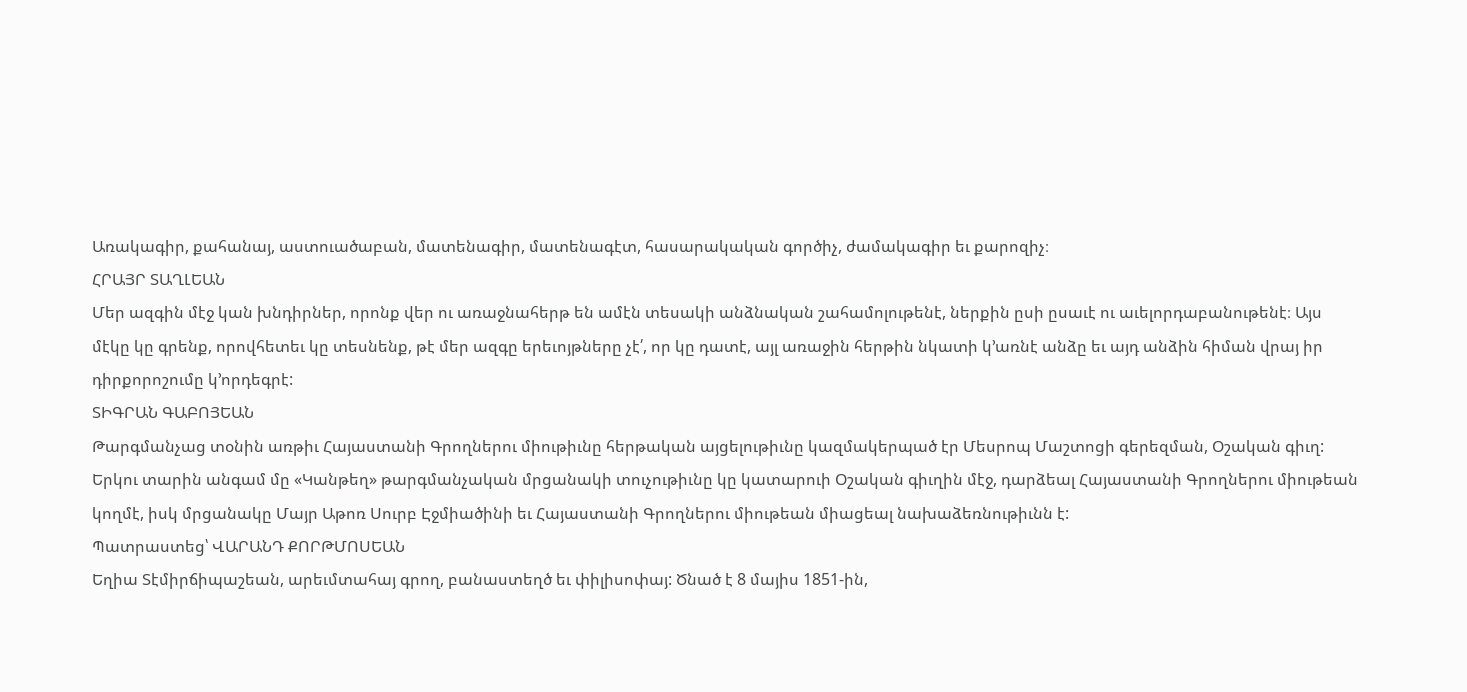Առակագիր, քահանայ, աստուածաբան, մատենագիր, մատենագէտ, հասարակական գործիչ, ժամակագիր եւ քարոզիչ։
ՀՐԱՅՐ ՏԱՂԼԵԱՆ
Մեր ազգին մէջ կան խնդիրներ, որոնք վեր ու առաջնահերթ են ամէն տեսակի անձնական շահամոլութենէ, ներքին ըսի ըսաւէ ու աւելորդաբանութենէ։ Այս մէկը կը գրենք, որովհետեւ կը տեսնենք, թէ մեր ազգը երեւոյթները չէ՛, որ կը դատէ, այլ առաջին հերթին նկատի կ՚առնէ անձը եւ այդ անձին հիման վրայ իր դիրքորոշումը կ՚որդեգրէ:
ՏԻԳՐԱՆ ԳԱԲՈՅԵԱՆ
Թարգմանչաց տօնին առթիւ Հայաստանի Գրողներու միութիւնը հերթական այցելութիւնը կազմակերպած էր Մեսրոպ Մաշտոցի գերեզման, Օշական գիւղ: Երկու տարին անգամ մը «Կանթեղ» թարգմանչական մրցանակի տուչութիւնը կը կատարուի Օշական գիւղին մէջ, դարձեալ Հայաստանի Գրողներու միութեան կողմէ, իսկ մրցանակը Մայր Աթոռ Սուրբ Էջմիածինի եւ Հայաստանի Գրողներու միութեան միացեալ նախաձեռնութիւնն է:
Պատրաստեց՝ ՎԱՐԱՆԴ ՔՈՐԹՄՈՍԵԱՆ
Եղիա Տէմիրճիպաշեան, արեւմտահայ գրող, բանաստեղծ եւ փիլիսոփայ: Ծնած է 8 մայիս 1851-ին,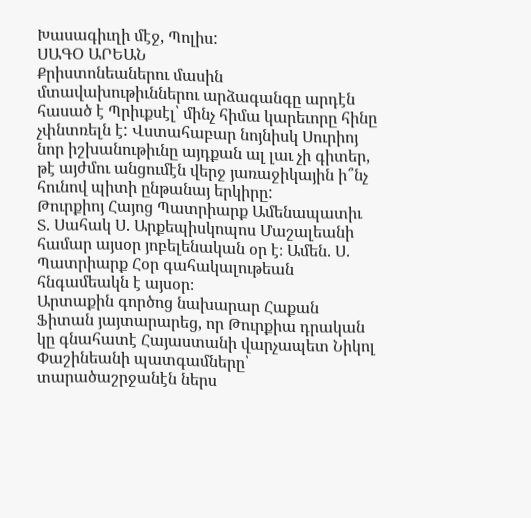Խասագիւղի մէջ, Պոլիս:
ՍԱԳՕ ԱՐԵԱՆ
Քրիստոնեաներու մասին մտավախութիւններու արձագանգը արդէն հասած է Պրիւքսէլ՝ մինչ հիմա կարեւորը հինը չփնտռելն է: Վստահաբար նոյնիսկ Սուրիոյ նոր իշխանութիւնը այդքան ալ լաւ չի գիտեր, թէ այժմու անցումէն վերջ յառաջիկային ի՞նչ հունով պիտի ընթանայ երկիրը:
Թուրքիոյ Հայոց Պատրիարք Ամենապատիւ Տ. Սահակ Ս. Արքեպիսկոպոս Մաշալեանի համար այսօր յոբելենական օր է։ Ամեն. Ս. Պատրիարք Հօր գահակալութեան հնգամեակն է այսօր։
Արտաքին գործոց նախարար Հաքան Ֆիտան յայտարարեց, որ Թուրքիա դրական կը գնահատէ Հայաստանի վարչապետ Նիկոլ Փաշինեանի պատգամները՝ տարածաշրջանէն ներս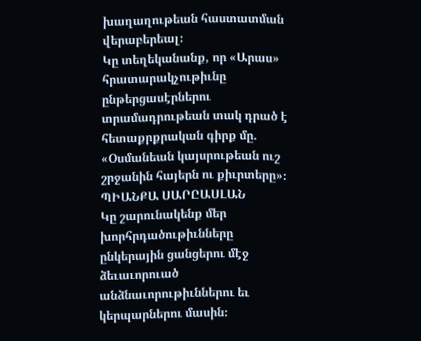խաղաղութեան հաստատման վերաբերեալ։
Կը տեղեկանանք, որ «Արաս» հրատարակչութիւնը ընթերցասէրներու տրամադրութեան տակ դրած է հետաքրքրական գիրք մը. «Օսմանեան կայսրութեան ուշ շրջանին հայերն ու քիւրտերը»։
ՊԻԱՆՔԱ ՍԱՐԸԱՍԼԱՆ
Կը շարունակենք մեր խորհրդածութիւնները ընկերային ցանցերու մէջ ձեւաւորուած անձնաւորութիւններու եւ կերպարներու մասին։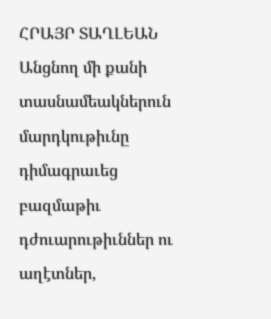ՀՐԱՅՐ ՏԱՂԼԵԱՆ
Անցնող մի քանի տասնամեակներուն մարդկութիւնը դիմագրաւեց բազմաթիւ դժուարութիւններ ու աղէտներ,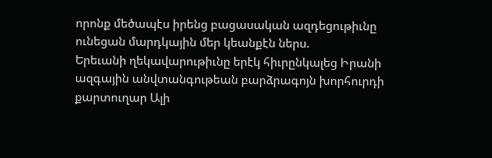որոնք մեծապէս իրենց բացասական ազդեցութիւնը ունեցան մարդկային մեր կեանքէն ներս.
Երեւանի ղեկավարութիւնը երէկ հիւրընկալեց Իրանի ազգային անվտանգութեան բարձրագոյն խորհուրդի քարտուղար Ալի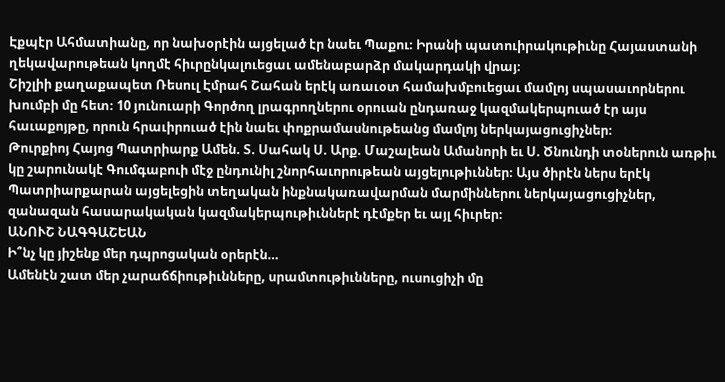Էքպէր Ահմատիանը, որ նախօրէին այցելած էր նաեւ Պաքու։ Իրանի պատուիրակութիւնը Հայաստանի ղեկավարութեան կողմէ հիւրընկալուեցաւ ամենաբարձր մակարդակի վրայ։
Շիշլիի քաղաքապետ Ռեսուլ Էմրահ Շահան երէկ առաւօտ համախմբուեցաւ մամլոյ սպասաւորներու խումբի մը հետ։ 10 յունուարի Գործող լրագրողներու օրուան ընդառաջ կազմակերպուած էր այս հաւաքոյթը, որուն հրաւիրուած էին նաեւ փոքրամասնութեանց մամլոյ ներկայացուցիչներ։
Թուրքիոյ Հայոց Պատրիարք Ամեն. Տ. Սահակ Ս. Արք. Մաշալեան Ամանորի եւ Ս. Ծնունդի տօներուն առթիւ կը շարունակէ Գումգաբուի մէջ ընդունիլ շնորհաւորութեան այցելութիւններ։ Այս ծիրէն ներս երէկ Պատրիարքարան այցելեցին տեղական ինքնակառավարման մարմիններու ներկայացուցիչներ, զանազան հասարակական կազմակերպութիւններէ դէմքեր եւ այլ հիւրեր։
ԱՆՈՒՇ ՆԱԳԳԱՇԵԱՆ
Ի՞նչ կը յիշենք մեր դպրոցական օրերէն…
Ամենէն շատ մեր չարաճճիութիւնները, սրամտութիւնները, ուսուցիչի մը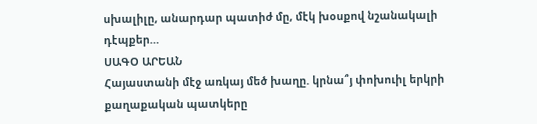սխալիլը, անարդար պատիժ մը, մէկ խօսքով նշանակալի դէպքեր…
ՍԱԳՕ ԱՐԵԱՆ
Հայաստանի մէջ առկայ մեծ խաղը. կրնա՞յ փոխուիլ երկրի քաղաքական պատկերը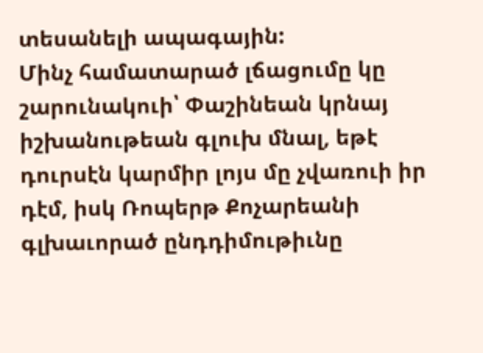տեսանելի ապագային:
Մինչ համատարած լճացումը կը շարունակուի՝ Փաշինեան կրնայ իշխանութեան գլուխ մնալ, եթէ դուրսէն կարմիր լոյս մը չվառուի իր դէմ, իսկ Ռոպերթ Քոչարեանի գլխաւորած ընդդիմութիւնը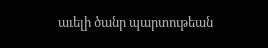աւելի ծանր պարտութեան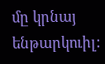մը կրնայ ենթարկուիլ: